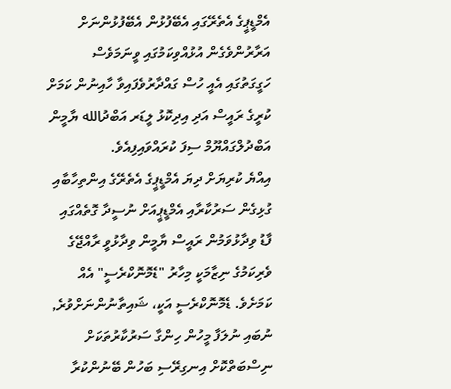އެމްޑީޕީގެ އެތެރޭގައި އެބޭފުޅުން އެބޭފުޅުންނަށް އަރާރުންވެގެން އުޅުއްވިކަމުގައި ވީނަމަވެސް ހަގީގަތުގައި އެއީ ހުސް ގައްދާރުވެފައިވާ ހާއިނުން ކަމަށް ކުރީގެ ރައީސް އަދި އިދިކޮޅު ލީޑަރ އަބްދުالله ޔާމީން އަބްދުލްގައްޔޫމް ސިފަ ކުރައްވައިފިއެވެ.
އިއްޔެ ކުރިޔަށް ދިޔަ އެމްޑީޕީގެ އެތެރޭގެ އިންތިހާބާއި ގުޅިގެން ސަރުކާރާއި އެމްޑީޕީއަށް ނުސީދާ ގޮތެއްގައި ފާޑު ވިދާޅުވަމުން ރައީސް ޔާމީން ވިދާޅުވީ ރާއްޖޭގެ ވެރިކަމުގެ ނިޒާމަކީ މިހާރު "ޑެމޮނޮކްރެސީ" އެއް ކަމަށެވެ. ޑެމޮނޮކްރެސީ އަކީ، ޝައިތާނުންނަށްވުރެ, ނުބައި ނުލަފާ މީހުން ހިންގާ ސަރުކާރުތަކަށް ނިސްބަތްކޮށް އިނގިރޭސި ބަހުން ބޭނުންކުރާ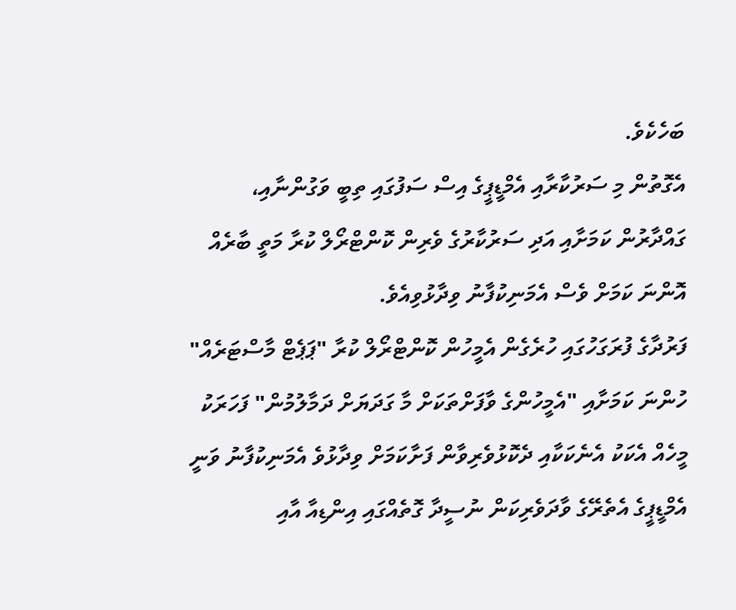ބަހެކެވެ.
އެގޮތުން މި ސަރުކާރާއި އެމްޑީޕީގެ އިސް ސަފުގައި ތިބީ ވަގުންނާއި، ގައްދާރުން ކަމަށާއި އަދި ސަރުކާރުގެ ވެރިން ކޮންޓްރޯލް ކުރާ މަތީ ބާރެއް އޮންނަ ކަމަށް ވެސް އެމަނިކުފާނު ވިދާޅުވިއެވެ.
ފަރުދާގެ ފުރަގަހުގައި ހުރެގެން އެމީހުން ކޮންޓްރޯލް ކުރާ "ޕަޕެޓް މާސްޓަރެއް" ހުންނަ ކަމަށާއި "އެމީހުންގެ ވާފަށްތަކަށް މާ ގަދަޔަށް ދަމާލުމުން" ފަހަރަކު މީހެއް އެކަކު އެނެކަކާއި ދެކޮޅުވެރިވާން ފަށާކަމަށް ވިދާޅުވެ އެމަނިކުފާނު ވަނީ އެމްޑީޕީގެ އެތެރޭގެ ވާދަވެރިކަން ނުސީދާ ގޮތެއްގައި އިންޑިއާ އާއި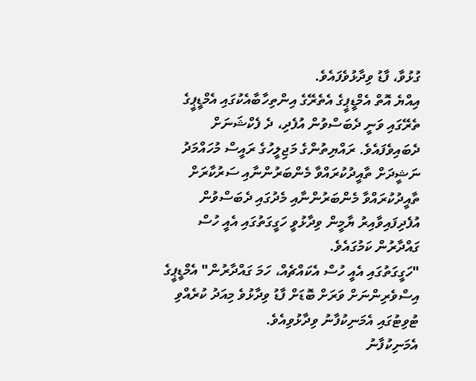ގުޅުވާ، ފާޑު ވިދާޅުވެފައެވެ.
އިއްޔެ އޮތް އެމްޑީޕީގެ އެތެރޭގެ އިންތިހާބާއެކުގައި އެމްޑީޕީގެ ތެރޭގައި ވަނީ ދެބަސްވުން އުފެދި، ދެ ފެކްޝަނަށް ދެބައިވެފައެވެ. ރައްޔިތުންގެ މަޖިލީހުގެ ރައީސް މުހައްމަދު ނަޝީދަށް ތާއީދުކުރައްވާ މެންބަރުންނާއި ސަރުކާރަށް ތާއީދުކުރައްވާ މެންބަރުންނާއި މެދުގައި ދެބަސްވުން އުފެދިފައިވާއިރު ޔާމީން ވިދާޅުވީ ހަގީގަތުގައި އެއީ ހުސް ގައްދާރުން ކަމުގައެވެ.
"ހަގީގަތުގައި އެއީ ހުސް އެކައްޗެއް، ހަމަ ގައްދާރުން" އެމްޑީޕީގެ އިސްވެރިންނަށް ވަރަށް ބޮޑަށް ފާޑު ވިދާޅުވެ މިއަދު ކުރެއްވި ޓުވިޓުގައި އެމަނިކުފާނު ވިދާޅުވިއެވެ.
އެމަނިކުފާނު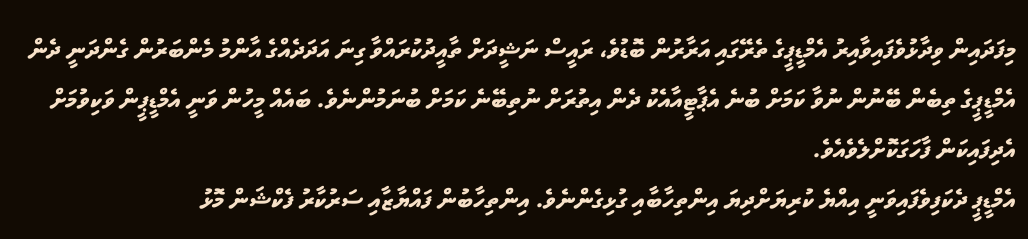މިފަދައިން ވިދާޅުވެފައިވާއިރު އެމްޑީޕީގެ ތެރޭގައި އަރާރުން ބޮޑުވެ، ރައީސް ނަޝީދަށް ތާއީދުކުރައްވާ ގިނަ އަދަދެއްގެ އާންމު މެންބަރުން ގެންދަނީ ދެން އެމްޑީޕީގެ ތިބެން ބޭނުން ނުވާ ކަމަށް ބުނެ އެޕާޓީއާއެކު ދެން އިތުރަށް ނުތިބޭނެ ކަމަށް ބުނަމުންނެވެ. ބައެއް މީހުން ވަނީ އެމްޑީޕީން ވަކިވުމަށް އެދިފައިކަން ފާހަގަކޮށްލެވެއެވެ.
އެމްޑީޕީ ދެކަފިވެފައިވަނީ އިއްޔެ ކުރިޔަށްދިޔަ އިންތިހާބާއި ގުޅިގެންނެވެ. އިންތިހާބުން ފައްޔާޒާއި ސަރުކާރު ފެކްޝަން މޮޅު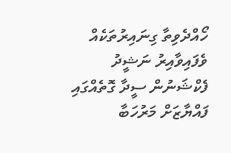ހޯއްދެވިތާ ގިނައިރުތަކެއް ވެފައިވާއިރު ނަޝީދު ފެކްޝަނުން ސީދާ ގޮތެއްގައި ފައްޔާޒަށް މަރުހަބާ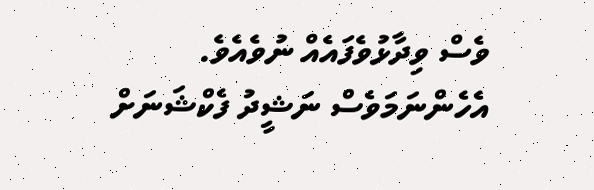ވެސް ވިދާޅުވެފައެއް ނުވެއެވެ. އެހެންނަމަވެސް ނަޝީދު ފެކްޝަނަށް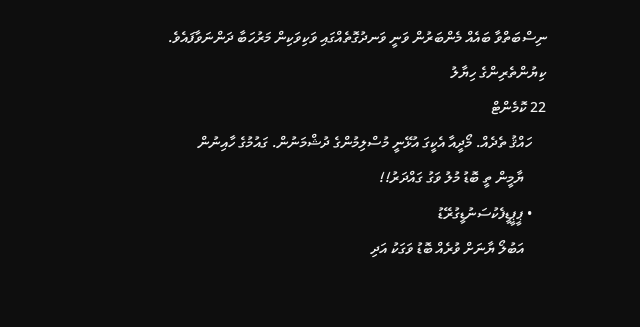ނިސްބަތްވާ ބައެއް މެންބަރުން ވަނީ ވަނދުގޮތެއްގައި ވަކިވަކިން މަރުހަބާ ދަންނަވާފައެވެ.
ކިޔުންތެރިންގެ ހިޔާލު
22 ކޮމެންޓް
    ހައްޤު ތެދެއް. މޯދީއާ އެކީގަ އުޅޭނީ މުސްލިމުންގެ ދުޝްމަނުން. ގައުމުގެ ހާއިނުން
      ޔާމީން ތީ ބޮޑު މުލު ވަގު ގައްދަރު!!
    • ޕީޕީޑީފެކުސަނުޑީގުރޭޑު
      އަބުލޯ ޔާނަށް ވުރެއް ބޮޑު ވަގަކު އަދި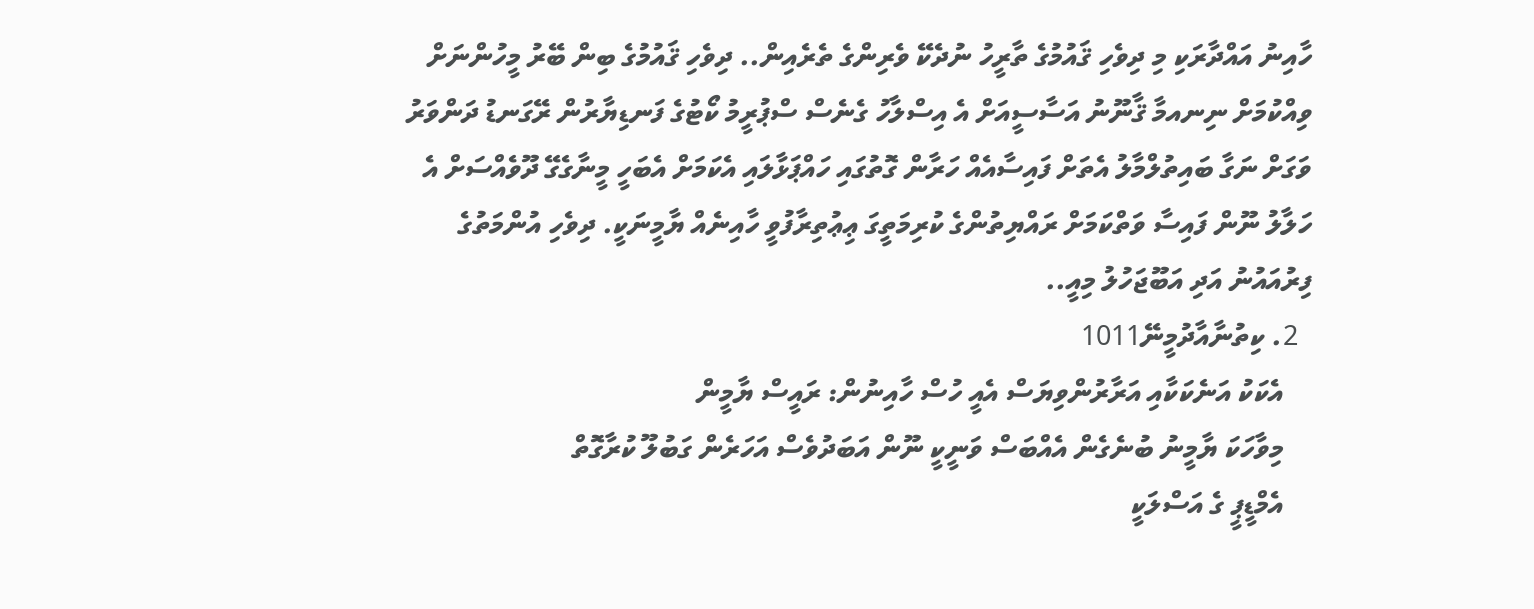ހާއިނު އައްދާރަކި މި ދިވެހި ޤައުމުގެ ތާރީހު ނުދެކޭ ވެރިންގެ ތެރެއިން.. ދިވެހި ޤައުމުގެ ބިން ބޭރު މީހުންނަށް ވިއްކުމަށް ނިނއމާ ޤާނޫނު އަސާސީއަށް އެ އިސްލާހު ގެނެސް ސްޕުރީމު ކޯޓުގެ ފަނޑިޔާރުން ރޭގަނޑު ދަންވަރު ވަގަށް ނަގާ ބައިތުލްމާލު އެތަށް ފައިސާއެއް ހަރާން ގޮތުގައި ހައްޕަޅާލައި އެކަމަށް އެބަހީ މީނާގެގޭ ދޫވެއްސަށް އެ ހަލާލު ނޫން ފައިސާ ވަތްކަމަށް ރައްޔިތުންގެ ކުރިމަތީގަ ޢިޢުތިރާފުވީ ހާއިނެއް ޔާމީނަކީ. ދިވެހި އުންމަތުގެ ފިރުއައުނު އަދި އަބޫޖަހުލު މިއީ..
  2. ކިތުނާއާދުމީނޭ1011
    އެކަކު އަނެކަކާއި އަރާރުންވިޔަސް އެއީ ހުސް ހާއިނުން: ރައީސް ޔާމީން
    މިވާހަކަ ޔާމީނު ބުނެގެން އެއްބަސް ވަނީކީ ނޫން އަބަދުވެސް އަހަރެން ގަބުލޫ ކުރާގޮތް
    އެމްޑީޕީ ގެ އަސްލަކީ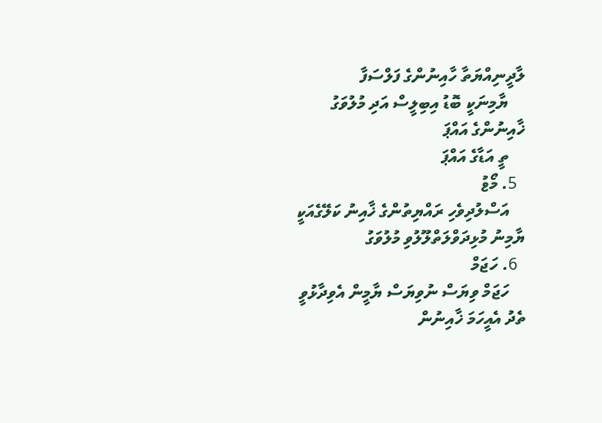ލާދީނިއްޔަތާ ހާއިނުންގެ ފަލްސަފާ
    ޔާމިނަކީ ބޮޑު އިބިލީސް އަދި މުލުވަގު ޚާއިނުންގެ އައްޕަ
    ތީ އަޑާގެ އައްޕަ
  5. މޯޱު
    އަސްލުދިވެހި ރައްޔިތުންގެ ޚާއިނު ކަލޭގެއަކީ ޔާމިނު މުޅިދަވްލަތްލޫލުވި މުލުވަގު
  6. ހަޖަމް
    ހަޖަމް ވިޔަސް ނުވިޔަސް ޔާމީން އެވިދާޅުވީ ތެދު އެއީހަމަ ޚާއިނުން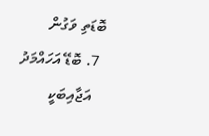ބޮޑަތި ވަގުން
  7. ބޮޑޭ އަހައްމަދު
    އަޖާއިބަކީ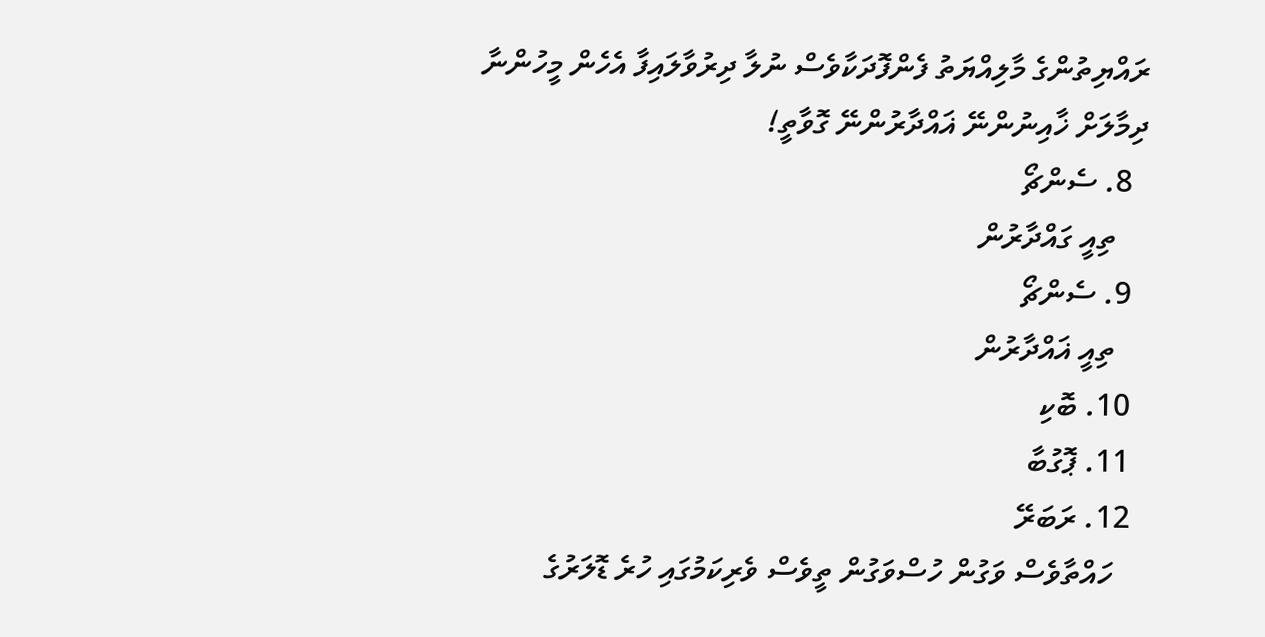ރައްޔިތުންގެ މާލިއްޔަތު ފެންފޮދަކާވެސް ނުލާ ދިރުވާލައިފާ އެހެން މީހުންނާ ދިމާލަށް ޚާއިނުންނޭ ޣައްދާރުންނޭ ގޮވާތީ!
  8. ސެންޗޯ
    ތިއީ ގައްދާރުން
  9. ސެންޗޯ
    ތިއީ ޣައްދާރުން
  10. ބޮކި
  11. ޕޮގުބާ
  12. ރަބަރޭ
    ހައްތާވެސް ވަގުން ހުސްވަގުން ތީވެސް ވެރިކަމުގައި ހުރެ ޑޮލަރުގެ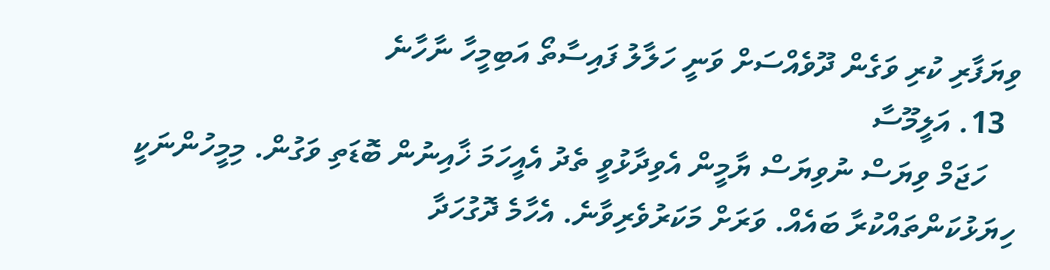ވިޔަފާރި ކުރި ވަގެން ދޫވެއްސަށް ވަނީ ހަލާލު ފައިސާތޯ އަބިމީހާ ނާހާނެ
  13. އަލީމޫސާ
    ހަޖަމް ވިޔަސް ނުވިޔަސް ޔާމީން އެވިދާޅުވީ ތެދު އެއީހަމަ ޚާއިނުން ބޮޑަތި ވަގުން. މިމީހުންނަކީ ހިޔަޅުކަންތައްކުރާ ބައެއް. ވަރަށް މަކަރުވެރިވާނެ. އެހާމެ ދޮގުހަދާ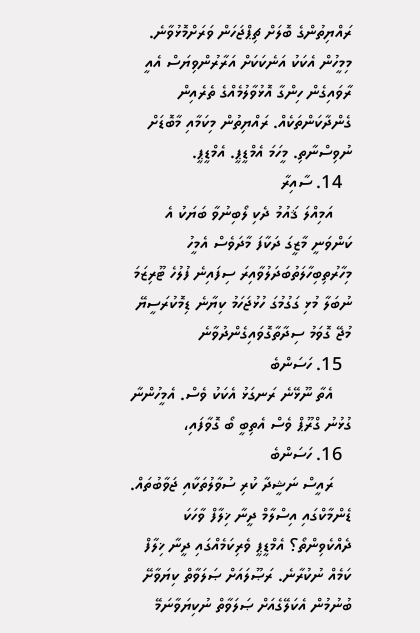ރައްޔިތުންގެ ބޮލަށް ޗިޕްޖަހަން ވަރަށްމޮޅުވާނެ. މިމީހުން އެކަކު އަނެކަކަށް އަރާރުންވިޔަސް އެއީ ރާވައިގެން ހިންގާ އޮޅުވާލުމެއްގެ ތެރެއިން ގެންދާކަންތަކެއް. ރައްޔިތުން މިކަމާއި މާބޮޑަށް ނުވިސްނާތި. މީހަމަ އެމްޑީޕީ. އެމްޑީޕީ.
  14. ސާއިރާ
    އަމިއްލަ ޤައުމު ދެކި ލޯބިނުވާ ބަޔަކު އެ ކަންވަނީ މާޒީގަ ދަކާފަ މާދަވެސް އެމީހު މިހާރުތިބިހާލަތުބަދަލުވާއިރަ ސިފައިނެ ފުލުހެ ޓޫރިޒަމަ ނުބަލާ މުޅި ގަގުމުގަ ހުޅުޖަހަމު ކިޔާނެ ޑިމޮކުރަސީޔޭ މުޖޭ ގޮވަމު ސިދާތާގޮވައިގެންދުވާނެ
  15. ހަސަންބެ
    އެތާ ނޫޅޭނެ ރަނގަޅު އެކަކު ވެސް. އެމީހުންނާ ގުޅުނު ގްރޫޕް ވެސް އެތިބީ ބޯ ގޮވާފައި،
  16. ހަސަންބެ
    ރައީސް ނަޝީދާ ކުރި ސުވާލުތަކާއި ޖަވާބުތައް. ޑެންމާކްގައި އިސްލާމް ދީނާ ޚިލާފް ވާހަކަ ދެއްކެވިންތޯ؟ އެމްޑީޕީ ވެރިކަމެއްގައި ދީނާ ޚިލާފް ކަމެއް ނުކުރާނެ. ރަޞޫލައަށް ޞަލަވާތް ކިޔަވާށޭ ބުނުމުން އެކަލޭގެއަށް ޞަލަވާތް ނުކިޔަވާނަމޭ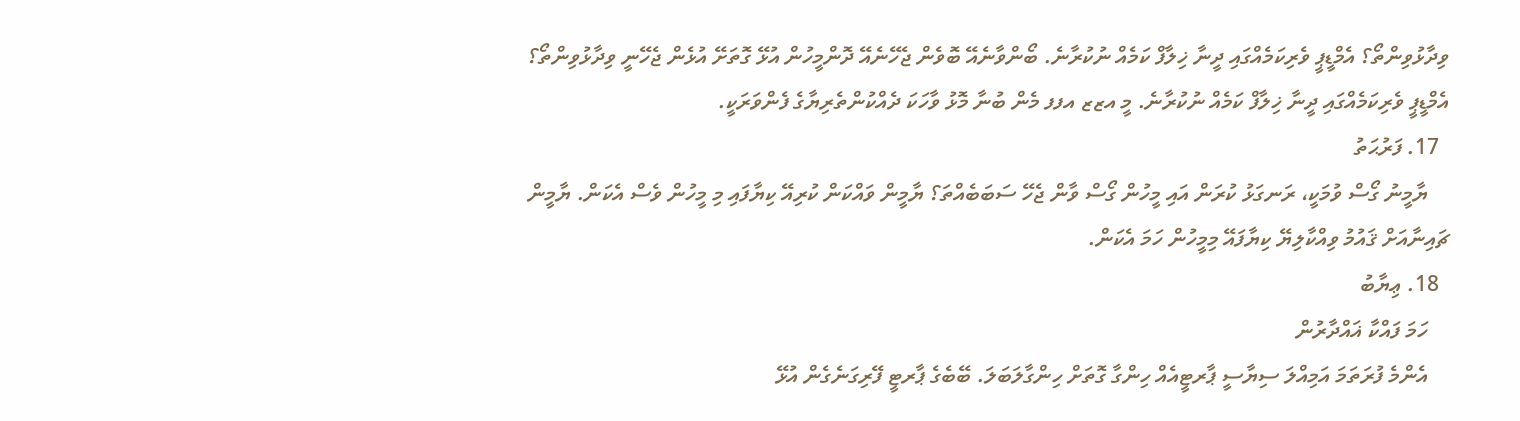ވިދާޅުވިންތޯ؟ އެމްޑީޕީ ވެރިކަމެއްގައި ދީނާ ޚިލާފް ކަމެއް ނުކުރާނެ. ބޯންވާނެއޭ ބޮވެން ޖެހޭނެއޭ ދޮންމީހުން އުޅޭ ގޮތަށޭ އުޅެން ޖެހޭނީ ވިދާޅުވިންތޯ؟ އެމްޑީޕީ ވެރިކަމެއްގައި ދީނާ ޚިލާފް ކަމެއް ނުކުރާނެ. މީ އޒޒ އފފ މެން ބުނާ މޮޅު ވާހަކަ ދެއްކުންތެރިޔާގެ ފެންވަރަކީ.
  17. ފަރުޙަތު
    ޔާމީނު ގޯސް ވުމަކީ، ރަނގަޅު ކުރަން އައި މީހުން ގޯސް ވާން ޖެހޭ ސަބަބެއްތަ؟ ޔާމީން ވައްކަން ކުރިއޭ ކިޔާފައި މި މީހުން ވެސް އެކަން. ޔާމީން ޗައިނާއަށް ޤައުމު ވިއްކާލިޔޭ ކިޔާފައޭ މިމީހުން ހަމަ އެކަން.
  18. ޢިޔާބު
    ހަމަ ފައްކާ ޣައްދާރުން
    އެންމެ ފުރަތަމަ އަމިއްލަ ސިޔާސީ ޕާރޓީއެއް ހިންގާ ގޮތަށް ހިންގާލަބަލަ. ބޭބެގެ ޕާރޓީ ފޭރިގަނެގެން އުޅޭ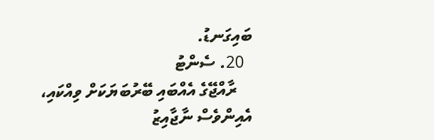ބައިގަނޑު.
  20. ސެންޓު
    ރާއްޖޭގެ އެއްބައި ބޭރުބަޔަކަށް ވިއްކައި، އެއިންވެސް ނާޖާއިޒު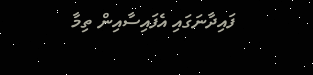ފައިދާނަގައި އެފައިސާއިން ތިމާ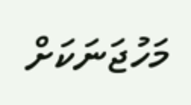މަހުޖަނަކަށް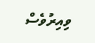ވިއިރުވެސް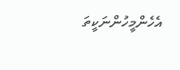އެހެންމީހުންނަކީތަ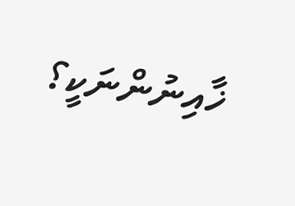ޚާއިނުންނަކީ؟